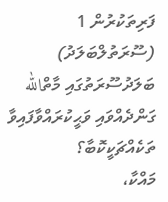ފަރިތަކުރުން 1 (ސޫރަތުލްބަލަދު)
ބަލަދުސޫރަތުގައި މާތްالله ގަންދެއްވައި ވަޙީކުރައްވާފައިވާ ތަކެއްޗަކީކޮބާ؟
މައްކާ،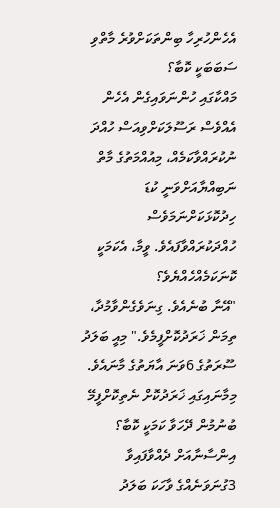އެހެންހުރިހާ ބިންތަކަށްވުރެ މާތްވި ސަބަބަކީ ކޮބާ؟
މައްކާގައި ހުންނަވައިގެން އެހެން އެއްވެސް ރަސޫލަކަށްވިއަސް ހުއްދަ ނުކުރައްވާކަމެއް، މިއުއްމަތުގެ މާތް ނަބިއްޔާއަށްވަނީ ކުޑަ ހިދުކޮޅަކަށްނަމަވެސް ހުއްދަކުރައްވާފައެވެ. ވީމާ، އެކަމަކީ ކޮނަކަމެއްހެއްޔެވެ؟
"އޭނާ ބުނެއެވެ. ގިނަވެގެންވާމުދާ، ތިމަން ޚަރަދުކޮށްފީމެވެ." މިއީ ބަލަދު ސޫރަތުގެ 6ވަނަ އާޔަތުގެ މާނައެވެ. މިމާނައިގައި ޚަރަދުކޮށް ނެތިކޮށްފީމޭ ބުނުމުން ދޭހަވާ ކަމަކީ ކޮބާ؟
އިންސާނާއަށް ދެއްވާފައިވާ 3ގުނަވަނެއްގެ ވާހަކަ ބަލަދު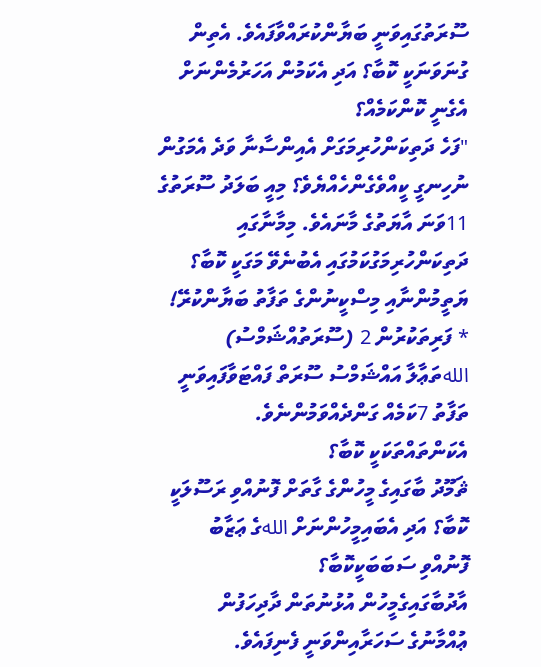ސޫރަތުގައިވަނީ ބަޔާންކުރައްވާފައެވެ. އެތިން ގުނަވަނަކީ ކޮބާ؟ އަދި އެކަމުން އަހަރުމެންނަށް އެގެނީ ކޮންކަމެއް؟
"ފަހެ ދަތިކަންހުރިމަގަށް އެއިންސާނާ ވަދެ އެމަގުން ނުހިނގީ ކީއްވެގެންހެއްޔެވެ؟ މިއީ ބަލަދު ސޫރަތުގެ 11ވަނަ އާޔަތުގެ މާނައެވެ. މިމާނާގައި ދަތިކަންހުރިމަގުކަމުގައި އެބުނެވޭ މަގަކީ ކޮބާ؟
ޔަތީމުންނާއި މިސްކީނުންގެ ތަފާތު ބަޔާންކުރޭ!
* ފަރިތަކުރުން 2 (ސޫރަތުއްޝަމްސު)
اللهތަޢާލާ އައްޝަމްސު ސޫރަތް ފައްޓަވާފައިވަނީ ތަފާތު 7ކަމެއް ގަންދެއްވަމުންނެވެ. އެކަންތައްތަކަކީ ކޮބާ؟
ޘަމޫދު ބާގައިގެ މީހުންގެ ގާތަށް ފޮނުއްވި ރަސޫލަކީ ކޮބާ؟ އަދި އެބައިމީހުންނަށް اللهގެ ޢަޒާބު ފޮނުއްވި ސަބަބަކީކޮބާ؟
އާދުބާގައިގެމީހުން އުޅުނުތަން ދާދިހަފުން ޢުއްމާނުގެ ސަހަރާއިންވަނީ ފެނިފައެވެ.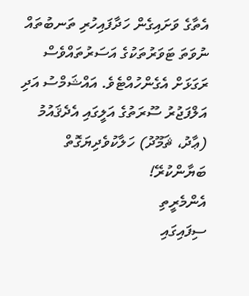އެތާގެ ވަށައިގެން ހަދާފައިހުރި ތަނބުތައް ނުވަތަ ޓަވަރުތަކުގެ އަސަރުތައްވެސް ރަގަޅަށް އެގެންހުއްޓެވެ. އައްޝަމްސު އަދި އަލްފަޖުރު ސޫރަތުގެ އަލީގައި އެދެޤައުމު (ޢާދު، ޘަމޫދު) ހަލާކުވެދިޔަގޮތް ބަޔާންކުރޭ!
އެންމެރީތި
ސިފައިގައި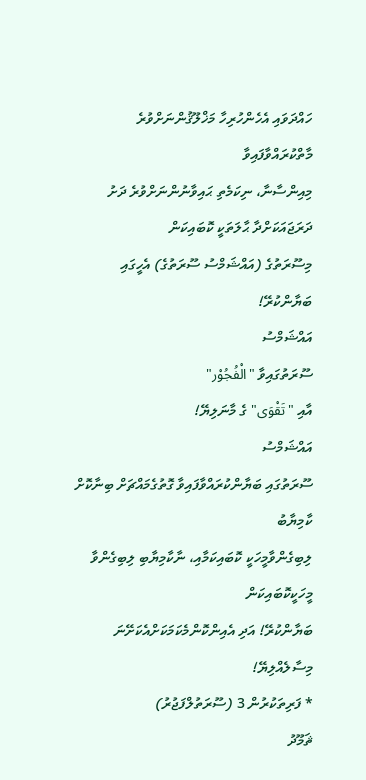ހައްދަވައި އެހެންހުރިހާ މަޚްލޫޤުންނަށްވުރެ މާތްކުރައްވާފައިވާ
މިއިންސާނާ، ނިކަމެތި ޙައިވާނުންނަށްވުރެ ދަށު ދަރަޖައަކަށްދާ ޙާލަތަކީ ކޮބައިކަން
މިސޫރަތުގެ (އައްޝަމްސު ސޫރަތުގެ) އެހީގައި ބަޔާންކުރޭ!
އައްޝަމްސު
ސޫރަތުގައިވާ "الْفُجُوْر"
އާއި "تَقْوَى" ގެ މާނަލިޔޭ!
އައްޝަމްސު
ސޫރަތުގައި ބަޔާންކުރައްވާފައިވާ ގޮތުގެމައްޗަށް ބިނާކޮށް ކާމިޔާބު
ލިބިގެންވާމީހަކީ ކޮބައިކަމާއި، ނާކާމިޔާބި ލިބިގެންވާ މީހަކީކޮބައިކަން
ބަޔާންކުރޭ! އަދި އެއިންކޮންމެކަމަކަށްއެކަށޭނަ މިސާލެއްލިޔޭ!
* ފަރިތަކުރުން 3 (ސޫރަތުލްފަޖުރު)
ޘަމޫދު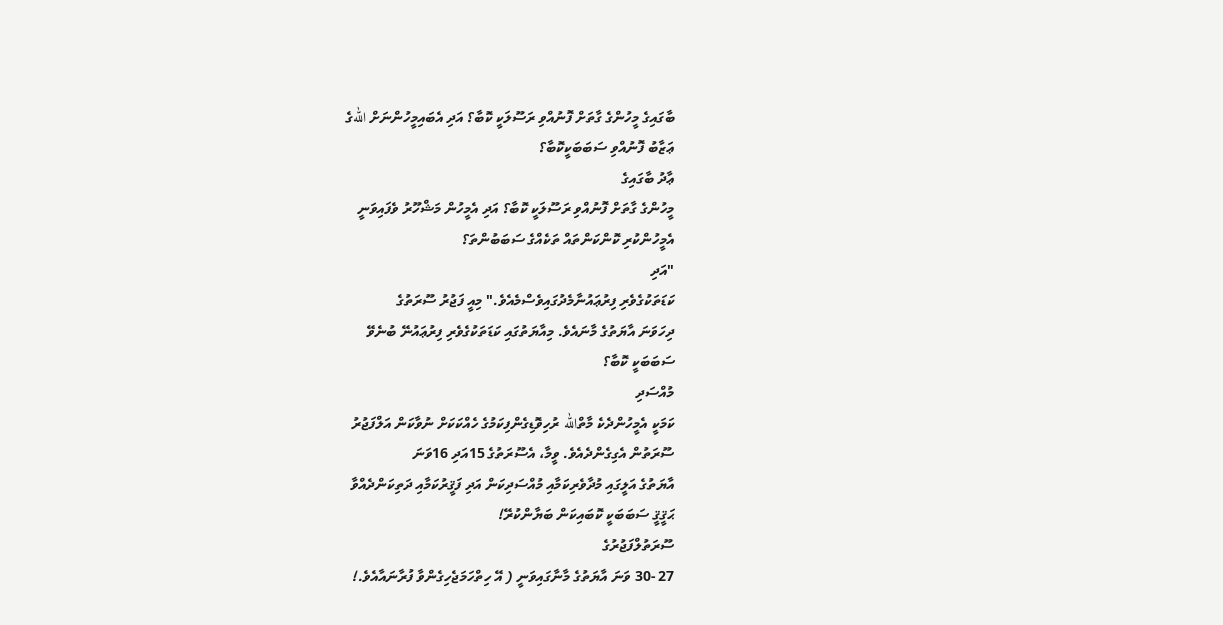ބާގައިގެ މީހުންގެ ގާތަށް ފޮނުއްވި ރަސޫލަކީ ކޮބާ؟ އަދި އެބައިމީހުންނަށް اللهގެ
ޢަޒާބު ފޮނުއްވި ސަބަބަކީކޮބާ؟
ޢާދު ބާގައިގެ
މީހުންގެ ގާތަށް ފޮނުއްވި ރަސޫލަކީ ކޮބާ؟ އަދި އެމީހުން މަޝްހޫރު ވެފައިވަނީ
އެމީހުންކުރި ކޮންކަންތައް ތަކެއްގެ ސަބަބުންތަ؟
"އަދި
ކަޑަތަކުގެވެރި ފިރުޢައުނާމެދުގައިވެސްމެއެވެ." މިއީ ފަޖުރު ސޫރަތުގެ
ދިހަވަނަ އާޔަތުގެ މާނައެވެ. މިއާޔަތުގައި ކަޑަތަކުގެވެރި ފިރުޢައުނޭ ބުނެވޭ
ސަބަބަކީ ކޮބާ؟
މުއްސަދި
ކަމަކީ އެމީހުންދެކެ މާތްالله ރުހިވޮޑިގެންފިކަމުގެ ހެއްކަކަށް ނުވާކަން އަލްފަޖުރު
ސޫރަތުން އެގިގެންދެއެވެ. ވީމާ، އެސޫރަތުގެ 15އަދި 16ވަނަ
އާޔަތުގެ އަލީގައި މުދާވެރިކަމާއި މުއްސަދިކަން އަދި ފަޤީރުކަމާއި ދަތިކަންދެއްވާ
ޙަޤީޤީ ސަބަބަކީ ކޮބައިކަން ބަޔާންކުރޭ!
ސޫރަތުލްފަޖުރުގެ
27 -30 ވަނަ އާޔަތުގެ މާނާގައިވަނީ ( އޭ ހިތްހަމަޖެހިގެންވާ ފުރާނައާއެވެ.!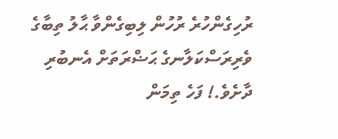ރުހިގެންހުރެ ރުހުން ލިބިގެންވާ ޙާލު ތިބާގެ ވެރިރަސްކަލާނގެ ޙަޟްރަތަށް އެނބުރި
ދާށެވެ.! ފަހެ ތިމަން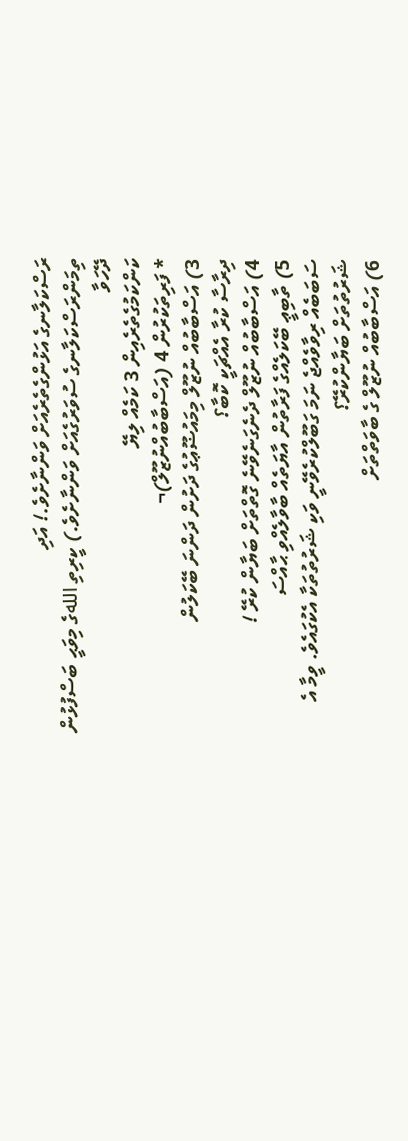ރަސްކަލާނގެ އަޅުންގެތެރެއަށް ވަންނާށެވެ.! އަދި
ތިމަންރަސްކަލާނގެ ސުވަރުގެއަށް ވަންނާށެވެ.) ކީރިތި اللهގެ މިވަޙީ ބަސްފުޅުން ދޭހަވާ
ކަންކަމުގެތެރެއިން 3 ކަމެއް ލިޔޭ
* ފަރިތަކުރުން 4 (އަސްބާބުއްނުޒޫލް)¬
3) އަސްބާބުއް ނުޒޫލް މިމައުޟޫޢުގެ ދަށުން ދަންނަ ބޭކަލުން
ދިރާސާ ކުރާ އެއްޗަކީ ކޮބާ؟
4) އަސްބާބުއް ނުޒޫލް ދެނެގަނެވޭނެ ގޮތްތަށް ބަޔާން ކުރޭ !
5) ތާބިޢީ ބޭކަލެއްގެ ފަރާތުން އާޔަތެއް ބާވާލެއްވި ޙާއްސަ
ސަބަބެއް ރިވާވެއްޖެ ނަމަ ގަބޫލްކުރެވޭނީ ވަކި ޝަރުތުތަކާ އެކުގައެވެ. ވީމާ އެ
ޝަރުތުތަށް ބަޔާންކުރޭ؟
6) އަސްބާބުއް ނުޒޫލް ގެ ބާވަތްތަށް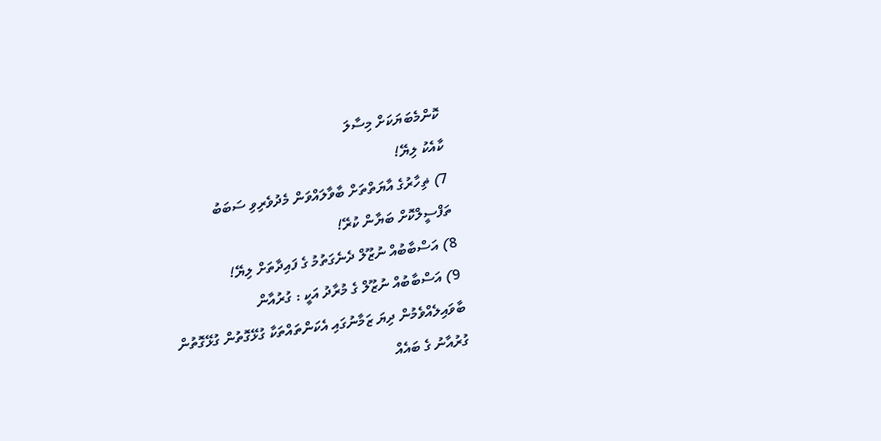ކޮންމެބަޔަކަށް މިސާލަ
ކާއެކު ލިޔޭ!
7) ޡިހާރުގެ އާޔަތްތަށް ބާވާލައްވަން މެދުވެރިވި ސަބަބު
ތަފްސީލްކޮށް ބަޔާން ކުރޭ!
8) އަސްބާބުއް ނުޒޫލް ދެނެގަތުމު ގެ ފައިދާތަށް ލިޔޭ!
9) އަސްބާބުއް ނުޒޫލް ގެ މުރާދު އަކީ : ގުރުއާން
ބާވައިލެއްވެމުން ދިޔަ ޒަމާނުގައި އެކަންތައްތަކާ ގުޅޭގޮތުން ގުޅޭގޮތުން
ގުރުއާނު ގެ ބައެއް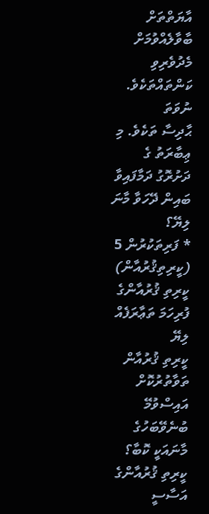އާޔަތްތަށް ބާވާލެއްވުމަށް މެދުވެރިވި ކަންތައްތަކެވެ. ނުވަތަ
ޙާދިސާ ތަކެވެ. މި ޢިބާރަތު ގެ ދަށުރޮގު ދަމާފައިވާ ބައިން ދޭހަވާ މާނަ ލިޔޭ؟
* ފަރިތަކުރުން 5
(ކީރިތިޤުރުއާން)
ކީރިތި ޤުރުއާންގެ ފުރިހަމަ ތަޢާރަފެއް ލިޔޭ
ކީރިތި ޤުރުއާން ތަވާތުރުކޮށް އައިސްވުމޭ ބުނެވޭބަހުގެ މާނައަކީ ކޮބާ؟
ކީރިތި ޤުރުއާންގެ އަސާސީ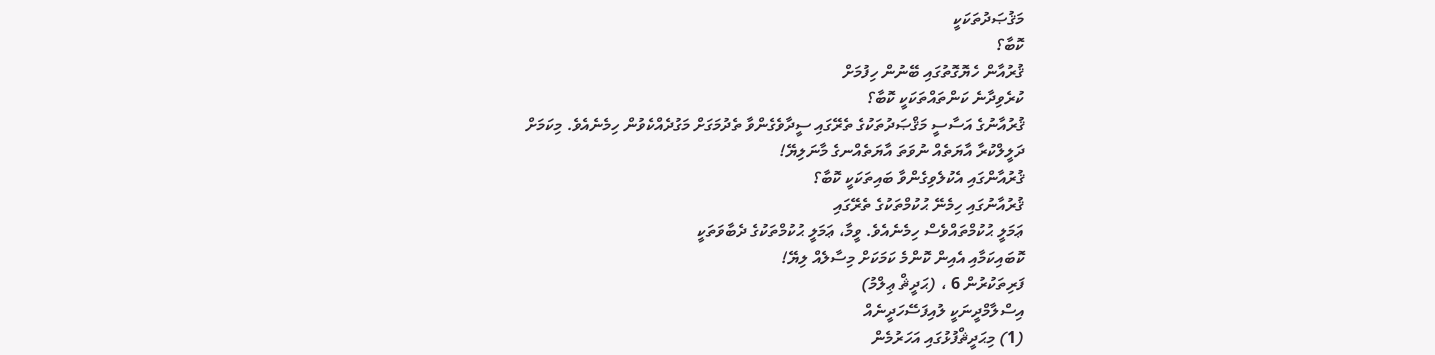މަޤުޞަދުތަކަކީ
ކޮބާ؟
ޤުރުއާން ހެޔޮގޮތުގައި ބޭނުން ހިފުމަށް
ކުރެވިދާނެ ކަންތައްތަކަކީ ކޮބާ؟
ޤުރުއާނުގެ އަސާސީ މަޤްޞަދުތަކުގެ ތެރޭގައި ސީދާވެގެންވާ ތެދުމަގަށް މަގުދެއްކެވުން ހިމެނެއެވެ. މިކަމަށް
ދަލީލްކުރާ އާޔަތެއް ނުވަތަ އާޔަތެއްނގެ މާނަލިޔޭ!
ޤުރުއާންގައި އެކުލެވިގެންވާ ބައިތަކަކީ ކޮބާ؟
ޤުރުއާނުގައި ހިމެނޭ ޙުކުމްތަކުގެ ތެރޭގައި
ޢަމަލީ ޙުކުމްތައްވެސް ހިމެނެއެވެ. ވީމާ، ޢަމަލީ ޙުކުމްތަކުގެ ދެބާވަތަކީ
ކޮބައިކަމާއި އެއިން ކޮންމެ ކަމަކަށް މިސާލެއް ލިޔޭ!
ފަރިތަކުރުން 6 ، (ޙަދީޘް ޢިލްމު)
އިސްލާމްދީނަކީ ލުއިފަސޭހަދީނެއް
(1) މިޙަދީޘްފުޅުގައި އަހަރުމެން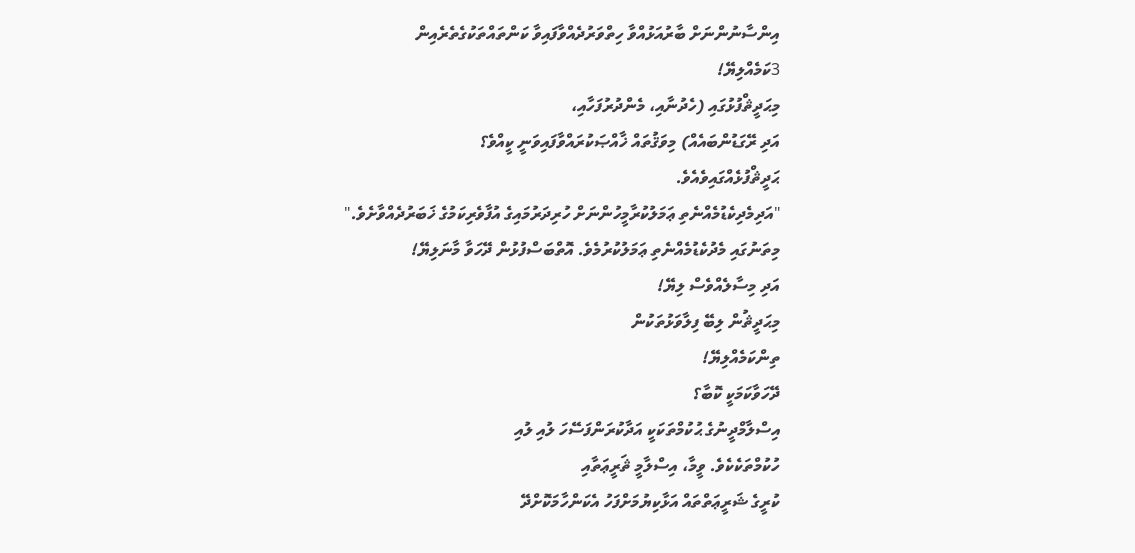އިންސާނުންނަށް ބާރުއަޅުއްވާ ހިތްވަރުދެއްވާފައިވާ ކަންތައްތަކުގެތެރެއިން
3ކަމެއްލިޔޭ!
މިޙަދީޘްފުޅުގައި (ހެދުނާއި، މެންދުރުފަހާއި،
އަދި ރޭގަޑުންބައެއް) މިވަޤުތައް ޚާއްޞަކުރައްވާފައިވަނީ ކީއްވެ؟
ޙަދީޘްފުޅެއްގައިވެއެވެ.
"އަދިމެދިކެޑުމެއްނެތި ޢަމަލުކުރާމީހުންނަށް ހުރިދަރުމައިގެ އުފާވެރިކަމުގެ ޚަބަރުދެއްވާށެވެ."
މިތަނުގައި މެދުކެޑުމެއްނެތި ޢަމަލުކުރުމެވެ. އޮތްބަސްފުޅުން ދޭހަވާ މާނަލިޔޭ!
އަދި މިސާލެއްވެސް ލިޔޭ!
މިޙަދީޘުން ލިބޭ ފިލާވަޅުތަކުން
ތިންކަމެއްލިޔޭ!
ދޭހަވާކަމަކީ ކޮބާ؟
އިސްލާމްދީނުގެ ޙުކުމްތަކަކީ އަދާކުރަންފަސޭހަ ލުއި ލުއި
ހުކުމްތަކެކެވެ. ވީމާ، އިސްލާމީ ޘަރީޢަތާއި
ކުރީގެ ޝަރީޢަތްތައް އަޅާކިޔުމަށްފަހު އެކަންހާމަކޮށްދޭ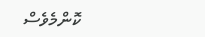ކޮންމެވެސް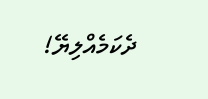ދެކަމެއްލިޔޭ!